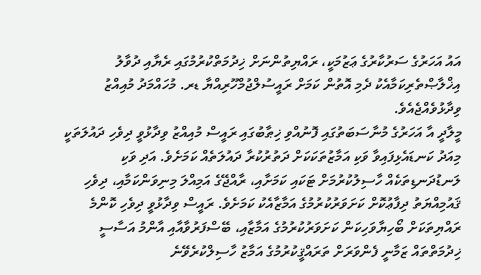އައު އަހަރުގެ ސަރުކާރުގެ ޢަޒުމަކީ، ރައްޔިތުންނަށް ޚިދުމަތްކުރުމުގައި ރެޔާއި ދުވާލު އިޚްލާޞްތެރިކަމާއެކު ދެމި އޮތުން ކަމަށް ރައީސުލްޖުމްހޫރިއްޔާ ޑރ. މުހައްމަދު މުއިއްޒު ވިދާޅުވެއްޖެއެވެ.
މީލާދީ އާ އަހަރުގެ މުނާސަބަތުގައި ފޮނުއްވި ޚިޠާބުގައި ރައީސް މުއިއްޒު ވިދާޅުވީ ދިވެހި ދައުލަތަކީ މިއަދު ކަނޑައެޅިފައިވާ ވަކި އަމާޒުތަކަކަށް ދަތުރުކުރާ ދައުލަތެއް ކަމަށެވެ. އަދި ވަކި ލަނޑުދަނޑިތަކެއް ހާސިލުކުރުމަށް ޓަކައި ކަމަށާއި، ރާއްޖޭގެ އަމިއްލަ މިނިވަންކަމާއި، ދިވެހި ޤައުމިއްޔަތު ދިފާޢުކޮށް ކަށަވަރުކުރުމުގެ އަމާޒާއެކު ކަމަށެވެ. ރައީސް ވިދާޅުވީ ދިވެހި ކޮންމެ ރައްޔިތަކަށް ބޯހިޔާވަހިކަން ކަށަވަރުކުރުމުގެ އަމާޒާއި، ބޭސްފަރުވާއާއި އާންމު އަސާސީ ޚިދުމަތްތައް ޒަމާނީ ފެންވަރަށް ތަރައްޤީކުރުމުގެ އަމާޒު ހާސިލްކުރެވޭނެ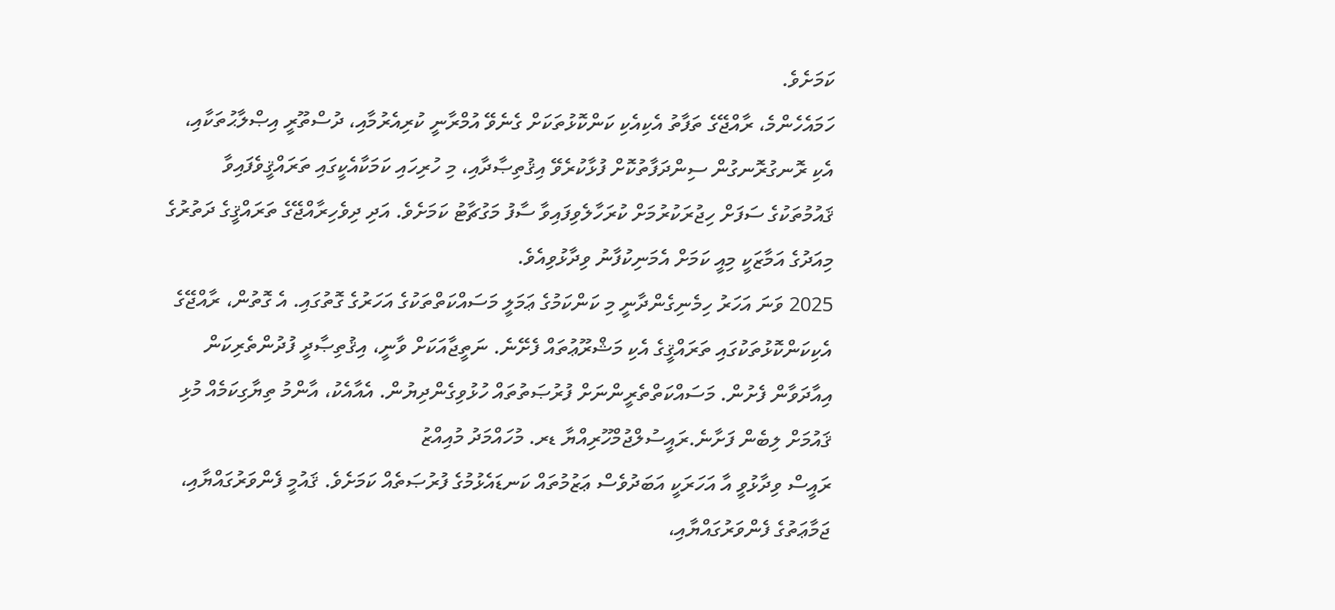ކަމަށެވެ.
ހަމައެހެންމެ، ރާއްޖޭގެ ތަފާތު އެކިއެކި ކަންކޮޅުތަކަށް ގެނެވޭ އުމްރާނީ ކުރިއެރުމާއި، ދުސްތޫރީ އިޞްލާޙުތަކާއި، އެކި ރޮނގުރޮނގުން ސިންދަފާތުކޮށް ފުޅާކުރެވޭ އިޤުތިޞާދާއި، މި ހުރިހައި ކަމަކާއެކީގައި ތަރައްޤީވެފައިވާ ޤައުމުތަކުގެ ސަފަށް ހިޖުރަކުރުމަށް ކުރަހާލެވިފައިވާ ސާފު މަގުޗާޓު ކަމަށެވެ. އަދި ދިވެހިރާއްޖޭގެ ތަރައްޤީގެ ދަތުރުގެ މިއަދުގެ އަމާޒަކީ މިއީ ކަމަށް އެމަނިކުފާނު ވިދާޅުވިއެވެ.
2025 ވަނަ އަހަރު ހިމެނިގެންދާނީ މި ކަންކަމުގެ ޢަމަލީ މަސައްކަތްތަކުގެ އަހަރުގެ ގޮތުގައި. އެ ގޮތުން، ރާއްޖޭގެ އެކިކަންކޮޅުތަކުގައި ތަރައްޤީގެ އެކި މަޝްރޫޢުތައް ފެށޭނެ. ނަތީޖާއަކަށް ވާނީ، އިޤުތިޞާދީ ފުދުންތެރިކަން އިއާދަވާން ފެށުން. މަސައްކަތްތެރީންނަށް ފުރުޞަތުތައް ހުޅުވިގެންދިޔުން. އެއާއެކު، އާންމު ތިޔާގިކަމެއް މުޅި ޤައުމަށް ލިބެން ފަށާނެ.ރައީސުލްޖުމްހޫރިއްޔާ ޑރ. މުހައްމަދު މުއިއްޒު
ރައީސް ވިދާޅުވީ އާ އަހަރަކީ އަބަދުވެސް ޢަޒުމުތައް ކަނޑައެޅުމުގެ ފުރުޞަތެއް ކަމަށެވެ. ޤައުމީ ފެންވަރުގައްޔާއި، ޖަމާޢަތުގެ ފެންވަރުގައްޔާއި،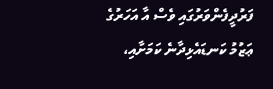ފަރުދީފެންވަރުގައި ވެސް އާ އަހަރުގެ ޢަޒުމު ކަނޑައެޅިދާނެ ކަމަށާއި،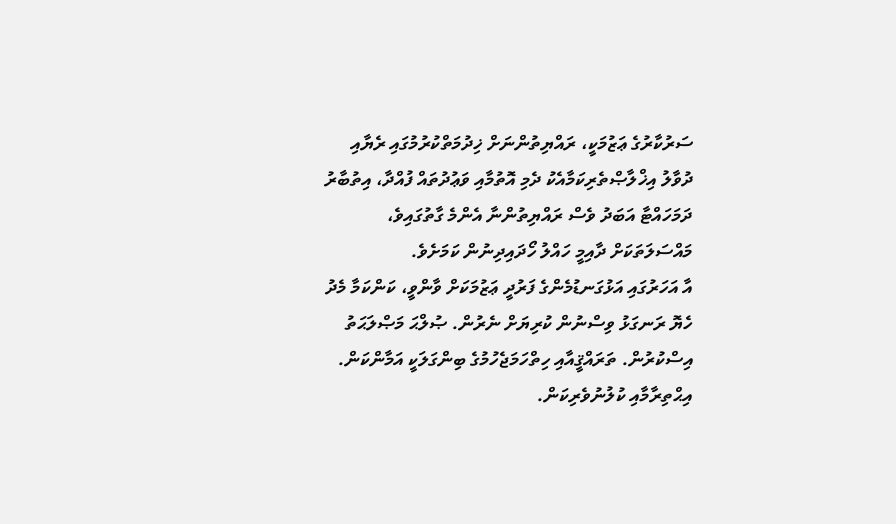ސަރުކާރުގެ ޢަޒުމަކީ، ރައްޔިތުންނަށް ޚިދުމަތްކުރުމުގައި ރެޔާއި ދުވާލު އިޚްލާޞްތެރިކަމާއެކު ދެމި އޮތުމާއި ވަޢުދުތައް ފުއްދާ، އިތުބާރު ދަމަހައްޓާ އަބަދު ވެސް ރައްޔިތުންނާ އެންމެ ގާތުގައިވެ، މައްސަލަތަކަށް ދާއިމީ ހައްލު ހޯދައިދިނުން ކަމަށެވެ.
އާ އަހަރުގައި އަޅުގަނޑުމެންގެ ފަރުދީ ޢަޒުމަކަށް ވާންވީ، ކަންކަމާ މެދު ހެޔޮ ރަނގަޅު ވިސްނުން ކުރިޔަށް ނެރުން. ޞުލްޙަ މަޞްލަޙަތު އިސްކުރުން. ތަރައްޤީއާއި ހިތްހަމަޖެހުމުގެ ބިންގަލަކީ އަމާންކަން. އިޙްތިރާމާއި ކުލުނުވެރިކަން.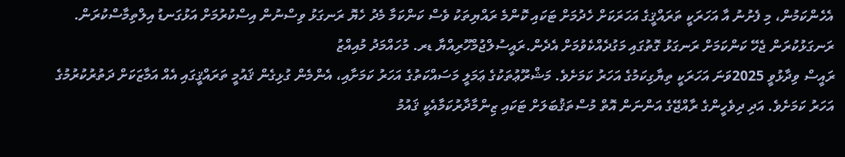އެހެންކަމުން، މި ފެށުނު އާ އަހަރަކީ ތަރައްޤީގެ އަހަރަކަށް ހެދުމަށް ޓަކައި ކޮންމެ ރައްޔިތަކު ވެސް ކަންކަމާ މެދު ހެޔޮ ރަނގަޅު ވިސްނުން އިސްކުރުމަށް އަޅުގަނޑު އިލްތިމާސްކުރަން. ރަނގަޅުކުރަން ޖެހޭ ކަންކަމަށް ރަނގަޅު ގޮތުގައި މަގުދެއްކެވުމަށް އެދެން.ރައީސުލްޖުމްހޫރިއްޔާ ޑރ. މުހައްމަދު މުއިއްޒު
ރައީސް ވިދާޅުވީ 2025ވަނަ އަހަރަކީ ތިޔާގިކަމުގެ އަހަރު ކަމަށެވެ. މަޝްރޫޢުތަކުގެ ޢަމަލީ މަސައްކަތުގެ އަހަރު ކަމަށާއި، އެންމެން ގުޅިގެން ޤައުމީ ތަރައްޤީގައި އެއް އަމާޒަކަށް ދަތުރުކުރުމުގެ އަހަރު ކަމަށެވެ. އަދި ދިވެހީންގެ ރާއްޖޭގެ އަންނަން އޮތް މުސްތަޤުބަލަށް ޓަކައި ޒިންމާދާރުކަމާއެކީ ޤައުމު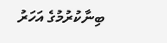ބިނާކުރުމުގެ އަހަރު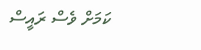ކަމަށް ވެސް ރައީސް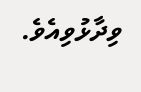ވިދާޅުވިއެވެ.